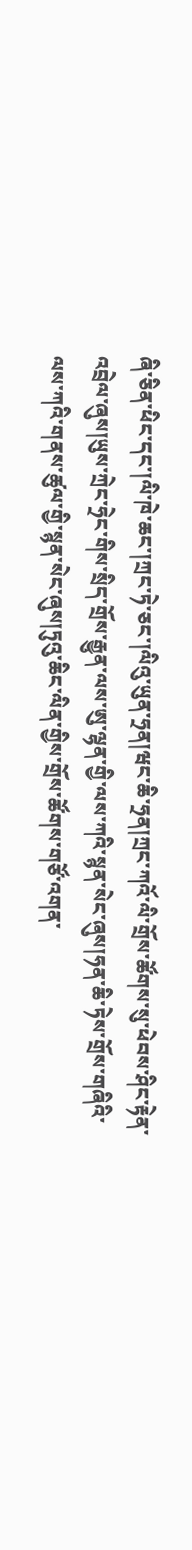ཞི་ཅིན་ཕིང་དང་།ལི་ཁེ་ཆང་།ཀྲང་ཏེ་ཅང་།ལིའུ་ཡུན་ཧྲན།ཝང་ཆི་ཧྲན།ཀྲང་ཀའོ་ལི་གྲོས་ཚོགས་སུ་ཕེབས་ཤིང་རྟེན་འབྲེལ་ཞུས།ཡུས་ཀྲེང་ཧྲེང་གིས་སྲིད་གྲོས་རྒྱུན་ལས་ཨུ་ལྷན་གྱི་ལས་ཀའི་སྙན་སེང་ཞུས།ཧན་ཆི་ཏེས་གྲོས་གཞིའི་ལས་ཀའི་གནས་ཚུལ་གྱི་སྙན་སེང་ཞུས།ཏུའུ་ཆིང་ལིན་གྱིས་གྲོས་ཚོགས་གཙོ་འགན་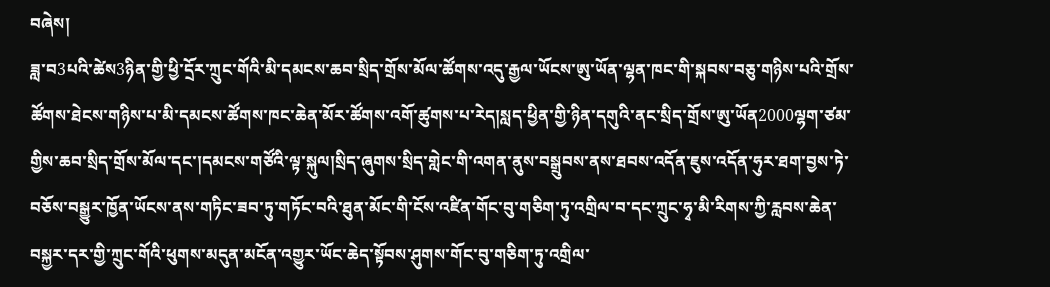བཞེས།
ཟླ་བ3པའི་ཚེས3ཉིན་གྱི་ཕྱི་དྲོར་ཀྲུང་གོའི་མི་དམངས་ཆབ་སྲིད་གྲོས་མོལ་ཚོགས་འདུ་རྒྱལ་ཡོངས་ཨུ་ཡོན་ལྷན་ཁང་གི་སྐབས་བཅུ་གཉིས་པའི་གྲོས་ཚོགས་ཐེངས་གཉིས་པ་མི་དམངས་ཚོགས་ཁང་ཆེན་མོར་ཚོགས་འགོ་ཚུགས་པ་རེད།སླད་ཕྱིན་གྱི་ཉིན་དགུའི་ནང་སྲིད་གྲོས་ཨུ་ཡོན2000ལྷག་ཙམ་གྱིས་ཆབ་སྲིད་གྲོས་མོལ་དང་།དམངས་གཙོའི་ལྟ་སྐུལ།སྲིད་ཞུགས་སྲིད་གླེང་གི་འགན་ནུས་བསྒྲུབས་ནས་ཐབས་འདོན་ཇུས་འདོན་ཧུར་ཐག་བྱས་ཏེ་བཅོས་བསྒྱུར་ཁྱོན་ཡོངས་ནས་གཏིང་ཟབ་ཏུ་གཏོང་བའི་ཐུན་མོང་གི་ངོས་འཛིན་གོང་བུ་གཅིག་ཏུ་འགྲིལ་བ་དང་ཀྲུང་ཧྭ་མི་རིགས་ཀྱི་རླབས་ཆེན་བསྐྱར་དར་གྱི་ཀྲུང་གོའི་ཕུགས་མདུན་མངོན་འགྱུར་ཡོང་ཆེད་སྟོབས་ཤུགས་གོང་བུ་གཅིག་ཏུ་འགྲིལ་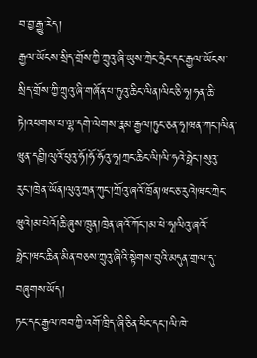བ་བྱ་རྒྱུ་རེད།
རྒྱལ་ཡོངས་སྲིད་གྲོས་ཀྱི་ཀྲུའུ་ཞི་ཡུས་ཀྲེང་ཧྲེང་དང་རྒྱལ་ཡོངས་སྲིད་གྲོས་ཀྱི་ཀྲུའུ་ཞི་གཞོན་པ་ཏུའུ་ཆིང་ལིན།ལིང་ཅི་ཧྭ།ཧན་ཆི་ཏེ།འཕགས་པ་ལྷ་དགེ་ལེགས་རྣམ་རྒྱལ།ཏུང་ཅན་ཧྭ།ཝན་ཀང་།ལིན་ཝུན་དབྱི།ལུའོ་ཕུའུ་ཧོ།ཧོ་ཧོའུ་ཧྭ།ཀྲང་ཆིང་ལི།ལི་ཧའེ་ཧྥེང་།སུའུ་རུང་།ཁྲེན་ཡོན།ལུའུ་ཀྲན་ཀུང་།ཀྲོའུ་ཞའོ་ཁྲོན།ཝང་ཅ་རུའེ།ཝང་ཀྲེང་ཝུའེ།མ་པེའོ།ཆི་ཞུས་ཁྲུན།ཁྲེན་ཞའོ་ཀོང་།མ་ཕེ་ཧྭ།ལིའུ་ཞའོ་ཧྥེང་།ཝང་ཆིན་མིན་བཅས་ཀྲུའུ་ཞིའི་སྟེགས་བུའི་མདུན་གྲལ་དུ་བཞུགས་ཡོད།
ཏང་དང་རྒྱལ་ཁབ་ཀྱི་འགོ་ཁྲིད་ཞི་ཅིན་ཕིང་དང་།ལི་ཁེ་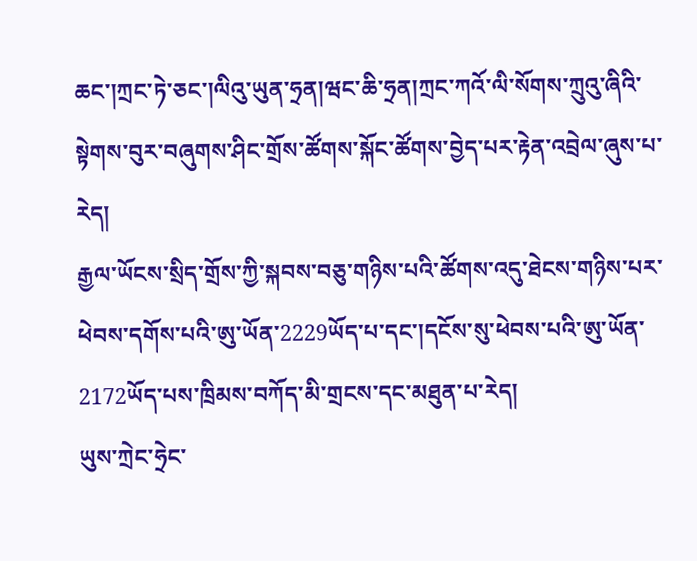ཆང་།ཀྲང་ཏེ་ཅང་།ལིའུ་ཡུན་ཧྲན།ཝང་ཆི་ཧྲན།ཀྲང་ཀའོ་ལི་སོགས་ཀྲུའུ་ཞིའི་སྟེགས་བུར་བཞུགས་ཤིང་གྲོས་ཚོགས་སྐོང་ཚོགས་བྱེད་པར་རྟེན་འབྲེལ་ཞུས་པ་རེད།
རྒྱལ་ཡོངས་སྲིད་གྲོས་ཀྱི་སྐབས་བཅུ་གཉིས་པའི་ཚོགས་འདུ་ཐེངས་གཉིས་པར་ཕེབས་དགོས་པའི་ཨུ་ཡོན་2229ཡོད་པ་དང་།དངོས་སུ་ཕེབས་པའི་ཨུ་ཡོན་2172ཡོད་པས་ཁྲིམས་བཀོད་མི་གྲངས་དང་མཐུན་པ་རེད།
ཡུས་ཀྲེང་ཧྲེང་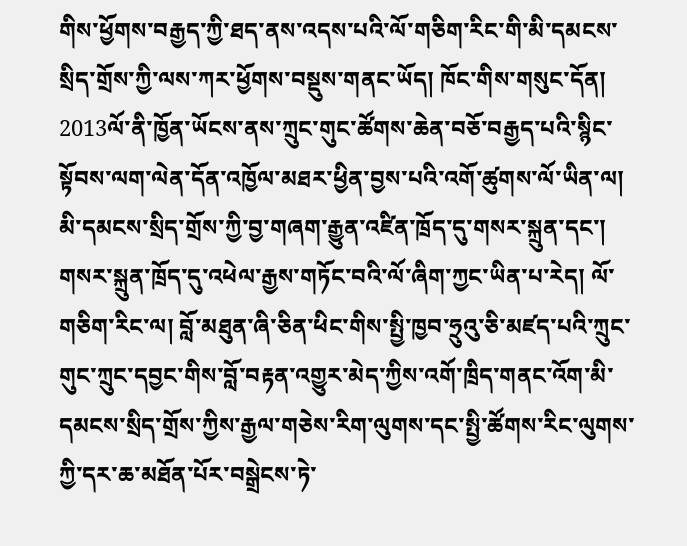གིས་ཕྱོགས་བརྒྱད་ཀྱི་ཐད་ནས་འདས་པའི་ལོ་གཅིག་རིང་གི་མི་དམངས་སྲིད་གྲོས་ཀྱི་ལས་ཀར་ཕྱོགས་བསྡུས་གནང་ཡོད། ཁོང་གིས་གསུང་དོན། 2013ལོ་ནི་ཁྱོན་ཡོངས་ནས་ཀྲུང་གུང་ཚོགས་ཆེན་བཅོ་བརྒྱད་པའི་སྙིང་སྟོབས་ལག་ལེན་དོན་འཁྱོལ་མཐར་ཕྱིན་བྱས་པའི་འགོ་ཚུགས་ལོ་ཡིན་ལ། མི་དམངས་སྲིད་གྲོས་ཀྱི་བྱ་གཞག་རྒྱུན་འཛིན་ཁྲོད་དུ་གསར་སྐྲུན་དང་། གསར་སྐྲུན་ཁྲོད་དུ་འཕེལ་རྒྱས་གཏོང་བའི་ལོ་ཞིག་ཀྱང་ཡིན་པ་རེད། ལོ་གཅིག་རིང་ལ། བློ་མཐུན་ཞི་ཅིན་ཕིང་གིས་སྤྱི་ཁྱབ་ཧྲུའུ་ཅི་མཛད་པའི་ཀྲུང་གུང་ཀྲུང་དབྱང་གིས་བློ་བརྟན་འགྱུར་མེད་ཀྱིས་འགོ་ཁྲིད་གནང་འོག་མི་དམངས་སྲིད་གྲོས་ཀྱིས་རྒྱལ་གཅེས་རིག་ལུགས་དང་སྤྱི་ཚོགས་རིང་ལུགས་ཀྱི་དར་ཆ་མཐོན་པོར་བསྒྲེངས་ཏེ་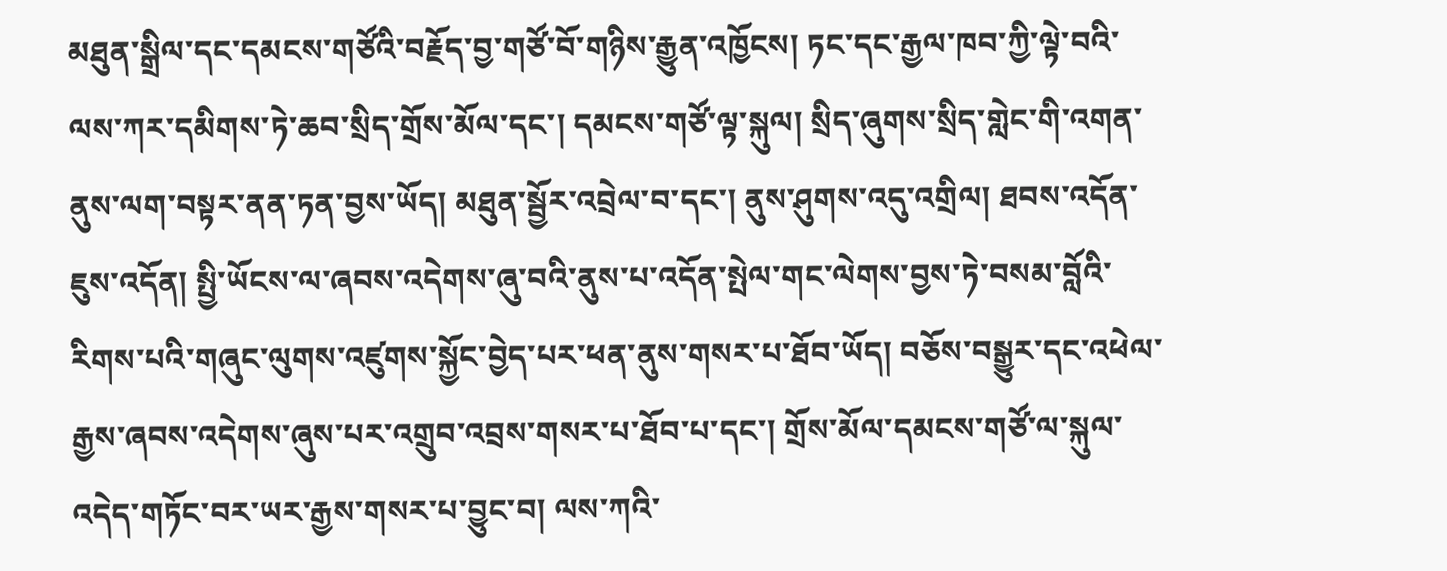མཐུན་སྒྲིལ་དང་དམངས་གཙོའི་བརྗོད་བྱ་གཙོ་བོ་གཉིས་རྒྱུན་འཁྱོངས། ཏང་དང་རྒྱལ་ཁབ་ཀྱི་ལྟེ་བའི་ལས་ཀར་དམིགས་ཏེ་ཆབ་སྲིད་གྲོས་མོལ་དང་། དམངས་གཙོ་ལྟ་སྐུལ། སྲིད་ཞུགས་སྲིད་གླེང་གི་འགན་ནུས་ལག་བསྟར་ནན་ཏན་བྱས་ཡོད། མཐུན་སྦྱོར་འབྲེལ་བ་དང་། ནུས་ཤུགས་འདུ་འགྲིལ། ཐབས་འདོན་ཇུས་འདོན། སྤྱི་ཡོངས་ལ་ཞབས་འདེགས་ཞུ་བའི་ནུས་པ་འདོན་སྤེལ་གང་ལེགས་བྱས་ཏེ་བསམ་བློའི་རིགས་པའི་གཞུང་ལུགས་འཛུགས་སྐྱོང་བྱེད་པར་ཕན་ནུས་གསར་པ་ཐོབ་ཡོད། བཅོས་བསྒྱུར་དང་འཕེལ་རྒྱས་ཞབས་འདེགས་ཞུས་པར་འགྲུབ་འབྲས་གསར་པ་ཐོབ་པ་དང་། གྲོས་མོལ་དམངས་གཙོ་ལ་སྐུལ་འདེད་གཏོང་བར་ཡར་རྒྱས་གསར་པ་བྱུང་བ། ལས་ཀའི་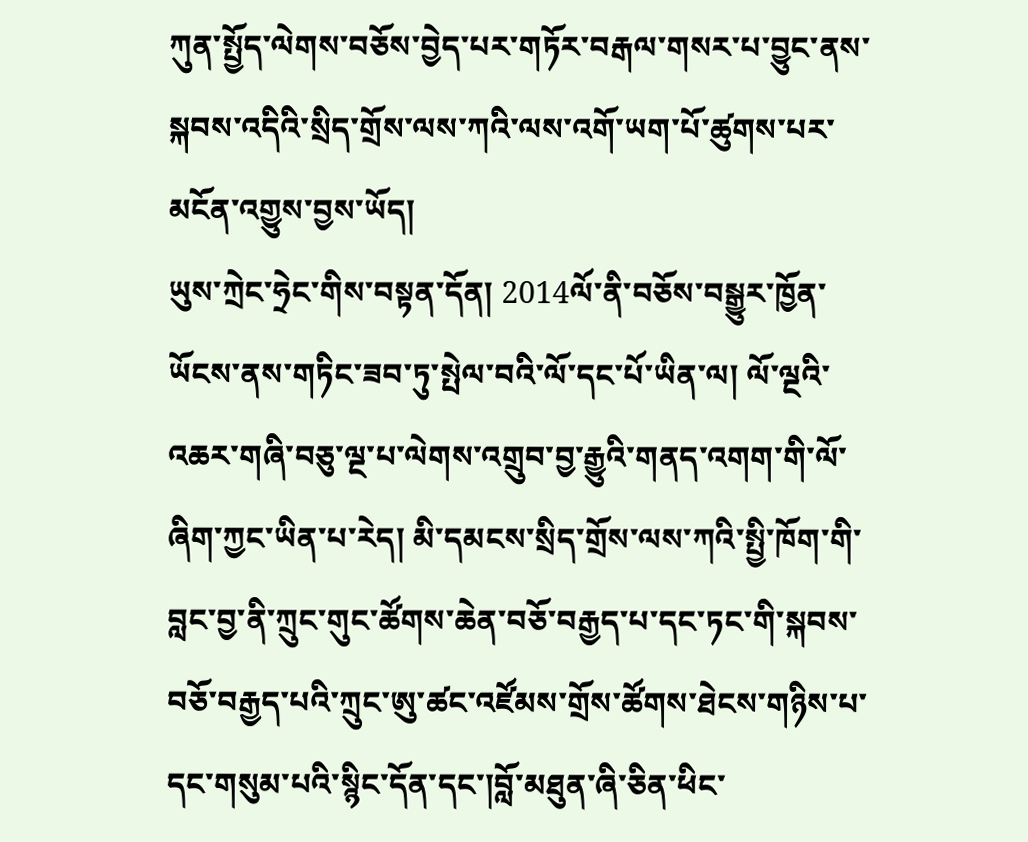ཀུན་སྤྱོད་ལེགས་བཅོས་བྱེད་པར་གཏོར་བརྒལ་གསར་པ་བྱུང་ནས་སྐབས་འདིའི་སྲིད་གྲོས་ལས་ཀའི་ལས་འགོ་ཡག་པོ་ཚུགས་པར་མངོན་འགྱུས་བྱས་ཡོད།
ཡུས་ཀྲེང་ཧྲེང་གིས་བསྟན་དོན། 2014ལོ་ནི་བཅོས་བསྒྱུར་ཁྱོན་ཡོངས་ནས་གཏིང་ཟབ་ཏུ་སྤེལ་བའི་ལོ་དང་པོ་ཡིན་ལ། ལོ་ལྔའི་འཆར་གཞི་བཅུ་ལྔ་པ་ལེགས་འགྲུབ་བྱ་རྒྱུའི་གནད་འགག་གི་ལོ་ཞིག་ཀྱང་ཡིན་པ་རེད། མི་དམངས་སྲིད་གྲོས་ལས་ཀའི་སྤྱི་ཁོག་གི་བླང་བྱ་ནི་ཀྲུང་གུང་ཚོགས་ཆེན་བཅོ་བརྒྱད་པ་དང་ཏང་གི་སྐབས་བཅོ་བརྒྱད་པའི་ཀྲུང་ཨུ་ཚང་འཛོམས་གྲོས་ཚོགས་ཐེངས་གཉིས་པ་དང་གསུམ་པའི་སྙིང་དོན་དང་།བློ་མཐུན་ཞི་ཅིན་ཕིང་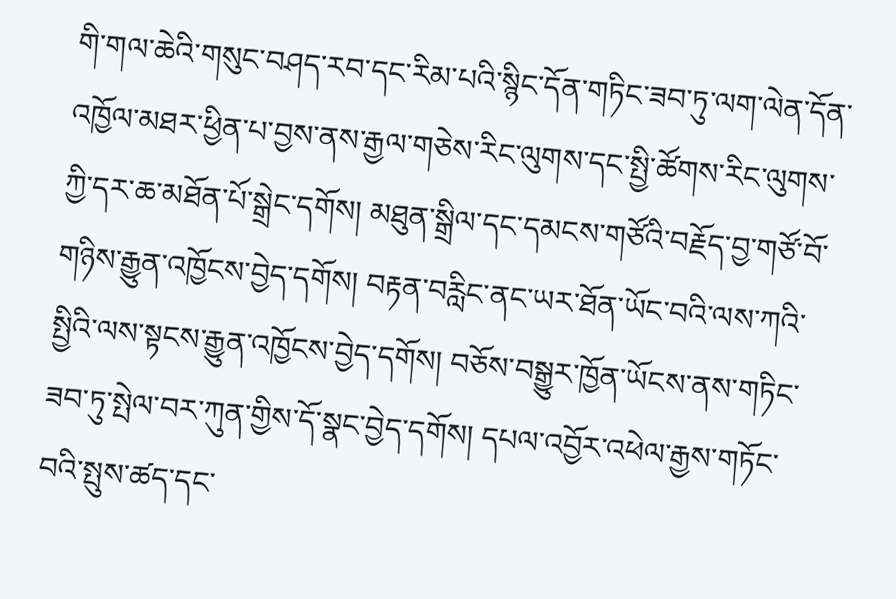གི་གལ་ཆེའི་གསུང་བཤད་རབ་དང་རིམ་པའི་སྙིང་དོན་གཏིང་ཟབ་ཏུ་ལག་ལེན་དོན་འཁྱོལ་མཐར་ཕྱིན་པ་བྱས་ནས་རྒྱལ་གཅེས་རིང་ལུགས་དང་སྤྱི་ཚོགས་རིང་ལུགས་ཀྱི་དར་ཆ་མཐོན་པོ་སྒྲེང་དགོས། མཐུན་སྒྲིལ་དང་དམངས་གཙོའི་བརྗོད་བྱ་གཙོ་བོ་གཉིས་རྒྱུན་འཁྱོངས་བྱེད་དགོས། བརྟན་བརླིང་ནང་ཡར་ཐོན་ཡོང་བའི་ལས་ཀའི་སྤྱིའི་ལས་སྟངས་རྒྱུན་འཁྱོངས་བྱེད་དགོས། བཅོས་བསྒྱུར་ཁྱོན་ཡོངས་ནས་གཏིང་ཟབ་ཏུ་སྤེལ་བར་ཀུན་གྱིས་དོ་སྣང་བྱེད་དགོས། དཔལ་འབྱོར་འཕེལ་རྒྱས་གཏོང་བའི་སྤུས་ཚད་དང་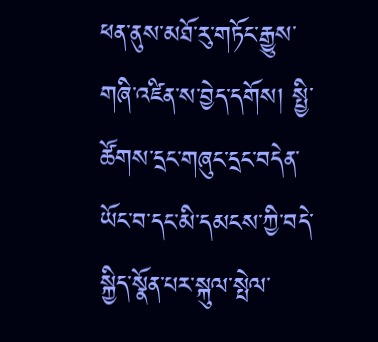ཕན་ནུས་མཐོ་རུ་གཏོང་རྒྱུས་གཞི་འཛིན་ས་བྱེད་དགོས། སྤྱི་ཚོགས་དྲང་གཞུང་དྲང་བདེན་ཡོང་བ་དང་མི་དམངས་ཀྱི་བདེ་སྐྱིད་སྣོན་པར་སྐུལ་སྤེལ་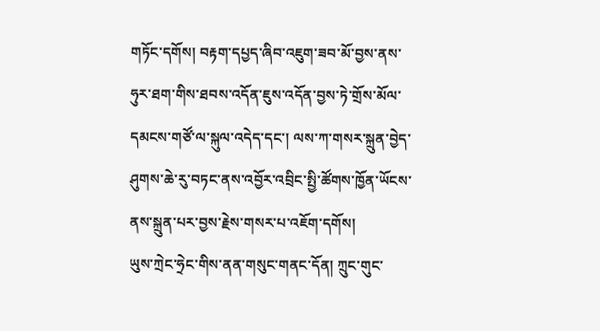གཏོང་དགོས། བརྟག་དཔྱད་ཞིབ་འཇུག་ཟབ་མོ་བྱས་ནས་ཧུར་ཐག་གིས་ཐབས་འདོན་ཇུས་འདོན་བྱས་ཏེ་གྲོས་མོལ་དམངས་གཙོ་ལ་སྐུལ་འདེད་དང་། ལས་ཀ་གསར་སྐྲུན་བྱེད་ཤུགས་ཆེ་རུ་བཏང་ནས་འབྱོར་འབྲིང་སྤྱི་ཚོགས་ཁྱོན་ཡོངས་ནས་སྐྲུན་པར་བྱས་རྗེས་གསར་པ་འཇོག་དགོས།
ཡུས་ཀྲེང་ཧྲེང་གིས་ནན་གསུང་གནང་དོན། ཀྲུང་གུང་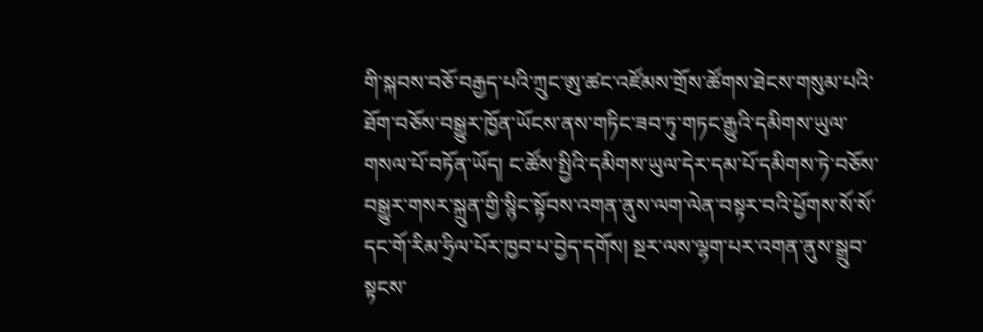གི་སྐབས་བཅོ་བརྒྱད་པའི་ཀྲུང་ཨུ་ཚང་འཛོམས་གྲོས་ཚོགས་ཐེངས་གསུམ་པའི་ཐོག་བཅོས་བསྒྱུར་ཁྱོན་ཡོངས་ནས་གཏིང་ཟབ་ཏུ་གཏང་རྒྱུའི་དམིགས་ཡུལ་གསལ་པོ་བཏོན་ཡོད། ང་ཚོས་སྤྱིའི་དམིགས་ཡུལ་དེར་དམ་པོ་དམིགས་ཏེ་བཅོས་བསྒྱུར་གསར་སྐྲུན་གྱི་སྙིང་སྟོབས་འགན་ནུས་ལག་ལེན་བསྟར་བའི་ཕྱོགས་སོ་སོ་དང་གོ་རིམ་ཧྲིལ་པོར་ཁྱབ་པ་བྱེད་དགོས། སྔར་ལས་ལྷག་པར་འགན་ནུས་སྒྲུབ་སྟངས་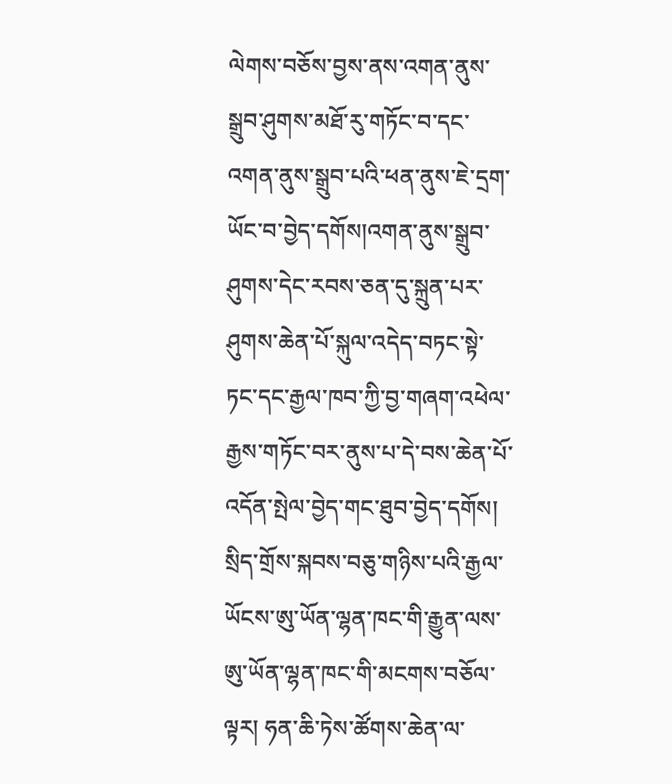ལེགས་བཅོས་བྱས་ནས་འགན་ནུས་སྒྲུབ་ཤུགས་མཐོ་རུ་གཏོང་བ་དང་འགན་ནུས་སྒྲུབ་པའི་ཕན་ནུས་ཇེ་དྲག་ཡོང་བ་བྱེད་དགོས།འགན་ནུས་སྒྲུབ་ཤུགས་དེང་རབས་ཅན་དུ་སྐྲུན་པར་ཤུགས་ཆེན་པོ་སྐུལ་འདེད་བཏང་སྟེ་ཏང་དང་རྒྱལ་ཁབ་ཀྱི་བྱ་གཞག་འཕེལ་རྒྱས་གཏོང་བར་ནུས་པ་དེ་བས་ཆེན་པོ་འདོན་སྤེལ་བྱེད་གང་ཐུབ་བྱེད་དགོས།
སྲིད་གྲོས་སྐབས་བཅུ་གཉིས་པའི་རྒྱལ་ཡོངས་ཨུ་ཡོན་ལྷན་ཁང་གི་རྒྱུན་ལས་ཨུ་ཡོན་ལྷན་ཁང་གི་མངགས་བཅོལ་ལྟར། ཧན་ཆི་ཏེས་ཚོགས་ཆེན་ལ་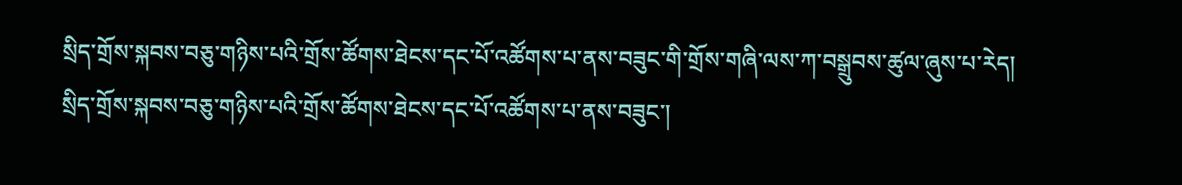སྲིད་གྲོས་སྐབས་བཅུ་གཉིས་པའི་གྲོས་ཚོགས་ཐེངས་དང་པོ་འཚོགས་པ་ནས་བཟུང་གི་གྲོས་གཞི་ལས་ཀ་བསྒྲུབས་ཚུལ་ཞུས་པ་རེད། སྲིད་གྲོས་སྐབས་བཅུ་གཉིས་པའི་གྲོས་ཚོགས་ཐེངས་དང་པོ་འཚོགས་པ་ནས་བཟུང་།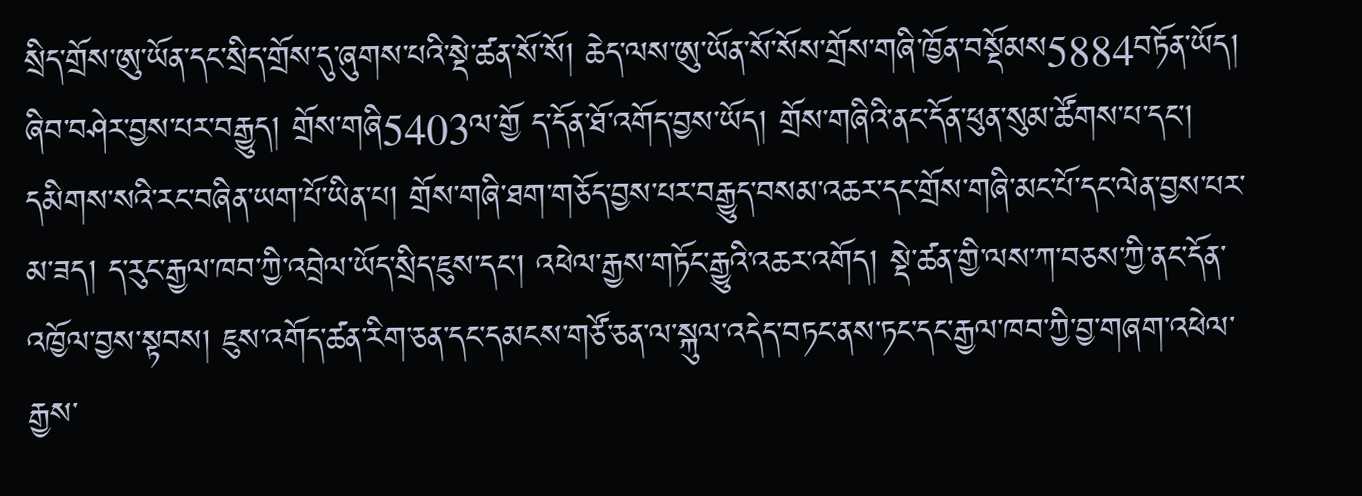སྲིད་གྲོས་ཨུ་ཡོན་དང་སྲིད་གྲོས་དུ་ཞུགས་པའི་སྡེ་ཚན་སོ་སོ། ཆེད་ལས་ཨུ་ཡོན་སོ་སོས་གྲོས་གཞི་ཁྱོན་བསྡོམས5884བཏོན་ཡོད། ཞིབ་བཤེར་བྱས་པར་བརྒྱུད། གྲོས་གཞི5403ལ་གྱོ ད་དོན་ཐོ་འགོད་བྱས་ཡོད། གྲོས་གཞིའི་ནང་དོན་ཕུན་སུམ་ཚོགས་པ་དང་། དམིགས་སའི་རང་བཞིན་ཡག་པོ་ཡིན་པ། གྲོས་གཞི་ཐག་གཅོད་བྱས་པར་བརྒྱུད་བསམ་འཆར་དང་གྲོས་གཞི་མང་པོ་དང་ལེན་བྱས་པར་མ་ཟད། ད་རུང་རྒྱལ་ཁབ་ཀྱི་འབྲེལ་ཡོད་སྲིད་ཇུས་དང་། འཕེལ་རྒྱས་གཏོང་རྒྱུའི་འཆར་འགོད། སྡེ་ཚན་གྱི་ལས་ཀ་བཅས་ཀྱི་ནང་དོན་འཁྱོལ་བྱས་སྟབས། ཇུས་འགོད་ཚན་རིག་ཅན་དང་དམངས་གཙོ་ཅན་ལ་སྐུལ་འདེད་བཏང་ནས་ཏང་དང་རྒྱལ་ཁབ་ཀྱི་བྱ་གཞག་འཕེལ་རྒྱས་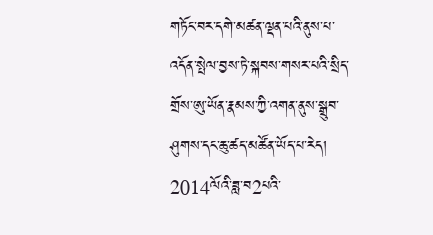གཏོང་བར་དགེ་མཚན་ལྡན་པའི་ནུས་པ་འདོན་སྤེལ་བྱས་ཏེ་སྐབས་གསར་པའི་སྲིད་གྲོས་ཨུ་ཡོན་རྣམས་ཀྱི་འགན་ནུས་སྒྲུབ་ཤུགས་དང་ཆུ་ཚད་མཚོན་ཡོད་པ་རེད། 2014ལོའི་ཟླ་བ2པའི་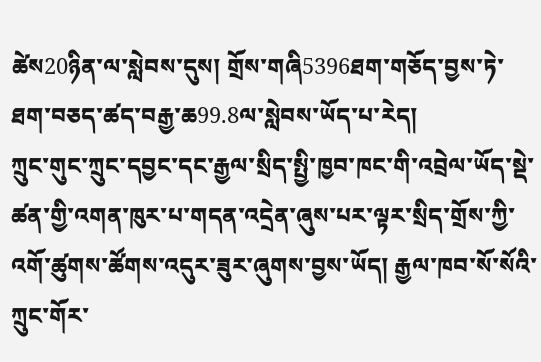ཚེས20ཉིན་ལ་སླེབས་དུས། གྲོས་གཞི5396ཐག་གཅོད་བྱས་ཏེ་ཐག་བཅད་ཚད་བརྒྱ་ཆ99.8ལ་སླེབས་ཡོད་པ་རེད།
ཀྲུང་གུང་ཀྲུང་དབྱང་དང་རྒྱལ་སྲིད་སྤྱི་ཁྱབ་ཁང་གི་འབྲེལ་ཡོད་སྡེ་ཚན་གྱི་འགན་ཁུར་པ་གདན་འདྲེན་ཞུས་པར་ལྟར་སྲིད་གྲོས་ཀྱི་འགོ་ཚུགས་ཚོགས་འདུར་ཟུར་ཞུགས་བྱས་ཡོད། རྒྱལ་ཁབ་སོ་སོའི་ཀྲུང་གོར་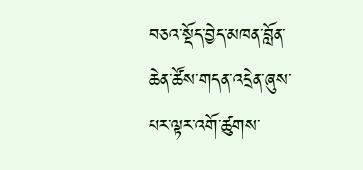བཅའ་སྡོད་བྱེད་མཁན་བློན་ཆེན་ཚོས་གདན་འདྲེན་ཞུས་པར་ལྟར་འགོ་ཚུགས་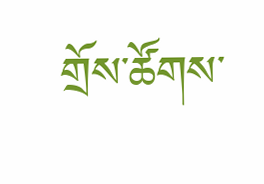གྲོས་ཚོགས་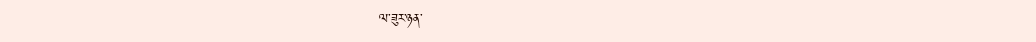ལ་ཟུར་ཉན་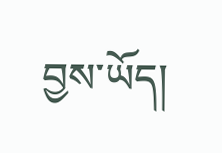བྱས་ཡོད།